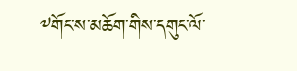༸གོང་ས་མཆོག་གིས་དགུང་ལོ་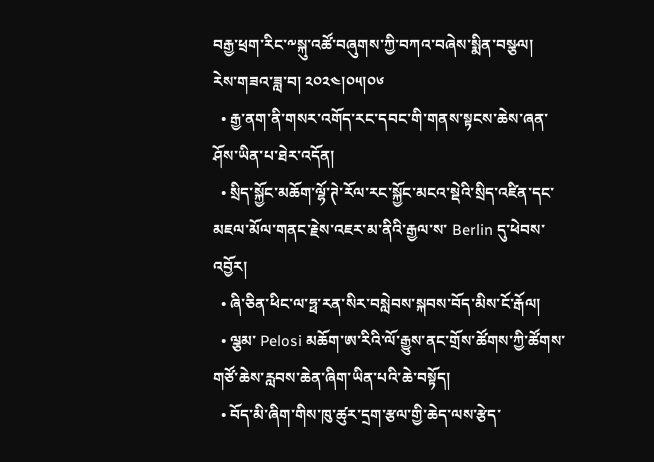བརྒྱ་ཕྲག་རིང་༸སྐུ་འཚོ་བཞུགས་ཀྱི་བཀའ་བཞེས་སྨིན་བསྩལ།
རེས་གཟའ་ཟླ་བ། ༢༠༢༤།༠༥།༠༦
  • རྒྱ་ནག་ནི་གསར་འགོད་རང་དབང་གི་གནས་སྟངས་ཆེས་ཞན་ཤོས་ཡིན་པ་ཐེར་འདོན།
  • སྲིད་སྐྱོང་མཆོག་ལྷོ་ཊེ་རོལ་རང་སྐྱོང་མངའ་སྡེའི་སྲིད་འཛིན་དང་མཇལ་མོལ་གནང་རྗེས་འཇར་མ་ནིའི་རྒྱལ་ས་ Berlin དུ་ཕེབས་འབྱོར།
  • ཞི་ཅིན་ཕིང་ལ་ཧྥ་རན་སིར་བསླེབས་སྐབས་བོད་མིས་ངོ་རྒོལ།
  • ལྕམ་ Pelosi མཆོག་ཨ་རིའི་ལོ་རྒྱུས་ནང་གྲོས་ཚོགས་ཀྱི་ཚོགས་གཙོ་ཆེས་རླབས་ཆེན་ཞིག་ཡིན་པའི་ཆེ་བསྟོད།
  • བོད་མི་ཞིག་གིས་ཁུ་ཚུར་དྲག་རྩལ་གྱི་ཆེད་ལས་རྩེད་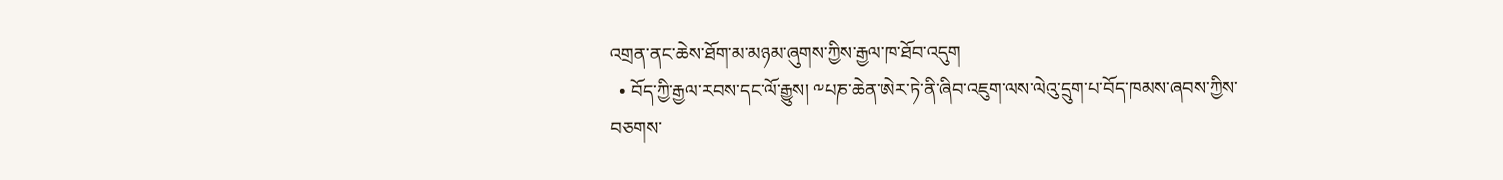འགྲན་ནང་ཆེས་ཐོག་མ་མཉམ་ཞུགས་ཀྱིས་རྒྱལ་ཁ་ཐོབ་འདུག
  • བོད་ཀྱི་རྒྱལ་རབས་དང་ལོ་རྒྱུས། ༸པཎ་ཆེན་ཨེར་ཏེ་ནི་ཞིབ་འཇུག་ལས་ལེའུ་དྲུག་པ་བོད་ཁམས་ཞབས་ཀྱིས་བཅགས་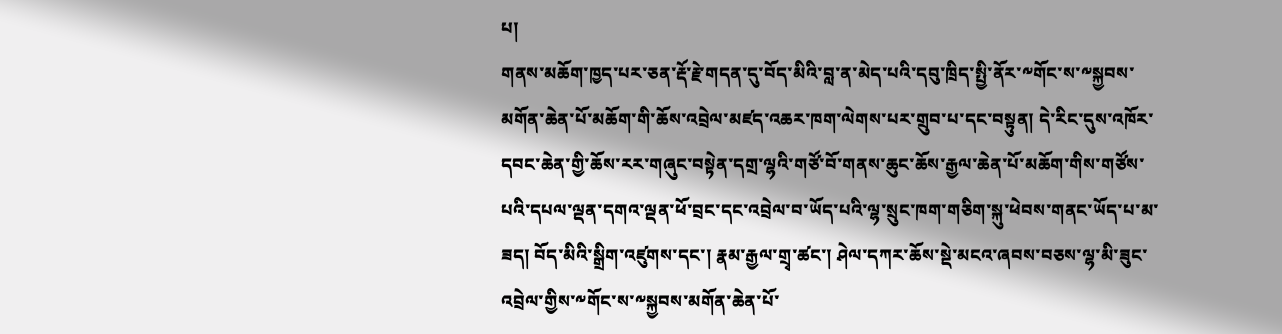པ།
གནས་མཆོག་ཁྱད་པར་ཅན་རྡོ་རྗེ་གདན་དུ་བོད་མིའི་བླ་ན་མེད་པའི་དབུ་ཁྲིད་སྤྱི་ནོར་༸གོང་ས་༸སྐྱབས་མགོན་ཆེན་པོ་མཆོག་གི་ཆོས་འབྲེལ་མཛད་འཆར་ཁག་ལེགས་པར་གྲུབ་པ་དང་བསྟུན། དེ་རིང་དུས་འཁོར་དབང་ཆེན་གྱི་ཆོས་རར་གཞུང་བསྟེན་དགྲ་ལྷའི་གཙོ་བོ་གནས་ཆུང་ཆོས་རྒྱལ་ཆེན་པོ་མཆོག་གིས་གཙོས་པའི་དཔལ་ལྡན་དགའ་ལྡན་ཕོ་བྲང་དང་འབྲེལ་བ་ཡོད་པའི་ལྷ་སྲུང་ཁག་གཅིག་སྐུ་ཕེབས་གནང་ཡོད་པ་མ་ཟད། བོད་མིའི་སྒྲིག་འཛུགས་དང་། རྣམ་རྒྱལ་གྲྭ་ཚང་། ཤེལ་དཀར་ཆོས་སྡེ་མངའ་ཞབས་བཅས་ལྷ་མི་ཟུང་འབྲེལ་གྱིས་༸གོང་ས་༸སྐྱབས་མགོན་ཆེན་པོ་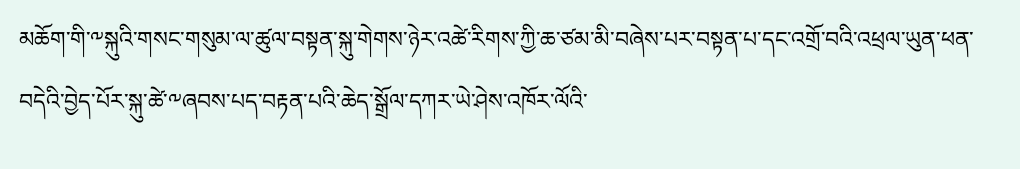མཆོག་གི་༸སྐུའི་གསང་གསུམ་ལ་ཚུལ་བསྟན་སྐུ་གེགས་ཉེར་འཚེ་རིགས་ཀྱི་ཆ་ཙམ་མི་བཞེས་པར་བསྟན་པ་དང་འགྲོ་བའི་འཕྲལ་ཡུན་ཕན་བདེའི་བྱེད་པོར་སྐུ་ཚེ་༸ཞབས་པད་བརྟན་པའི་ཆེད་སྒྲོལ་དཀར་ཡེ་ཤེས་འཁོར་ལོའི་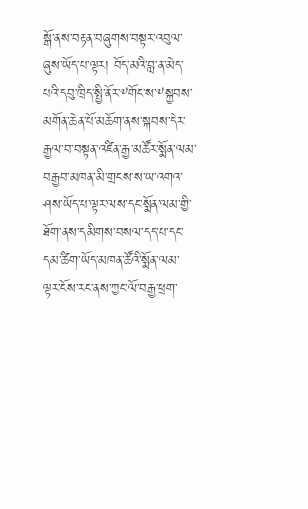སྒོ་ནས་བརྟན་བཞུགས་བསྟར་འབུལ་ཞུས་ཡོད་པ་ལྟར། བོད་མའི་བླ་ན་མེད་པའི་དབུ་ཁྲིད་སྤྱི་ནོར་༸གོང་ས་༸སྐྱབས་མགོན་ཆེན་པོ་མཆོག་ནས་སྐབས་དེར་རྒྱལ་བ་བསྟན་འཛིན་རྒྱ་མཚོར་སྨོན་ལམ་བརྒྱབ་མཁན་མི་གྲངས་ས་ཡ་འགའ་ཤས་ཡོད་པ་ལྟར་ལས་དང་སྨོན་ལམ་གྱི་ཐོག་ནས་དམིགས་བསལ་དད་པ་དང་དམ་ཚིག་ཡོད་མཁན་ཚོའི་སྨོན་ལམ་ལྟར་ངོས་རང་ནས་ཀྱང་ལོ་བརྒྱ་ཕྲག་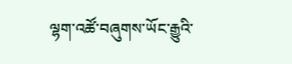ལྷག་འཚོ་བཞུགས་ཡོང་རྒྱུའི་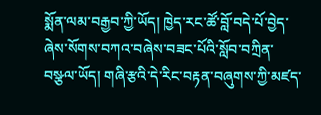སྨོན་ལམ་བརྒྱབ་ཀྱི་ཡོད། ཁྱེད་རང་ཚོ་བློ་བདེ་པོ་བྱེད་ཞེས་སོགས་བཀའ་བཞེས་བཟང་པོའི་སློབ་བཀྲིན་བསྩལ་ཡོད། གཞི་རྩའི་དེ་རིང་བརྟན་བཞུགས་ཀྱི་མཛད་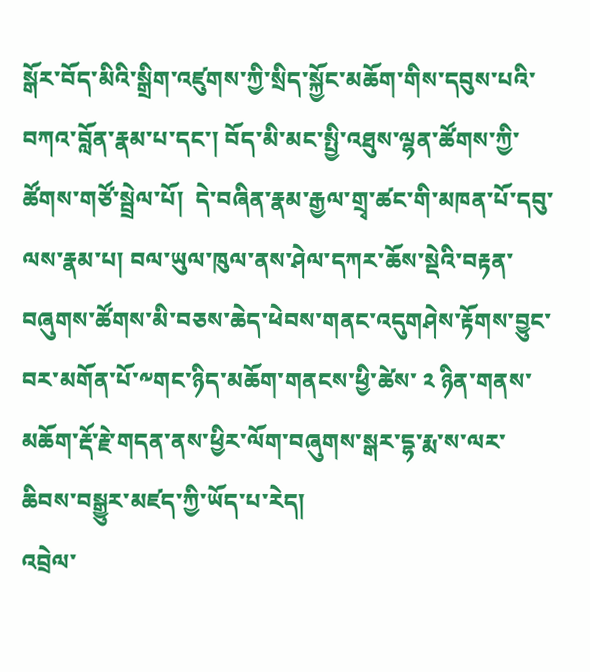སྒོར་བོད་མིའི་སྒྲིག་འཛུགས་ཀྱི་སྲིད་སྐྱོང་མཆོག་གིས་དབུས་པའི་བཀའ་བློན་རྣམ་པ་དང་། བོད་མི་མང་སྤྱི་འཐུས་ལྷན་ཚོགས་ཀྱི་ཚོགས་གཙོ་སྦྲེལ་པོ།  དེ་བཞིན་རྣམ་རྒྱལ་གྲྭ་ཚང་གི་མཁན་པོ་དབུ་ལས་རྣམ་པ། བལ་ཡུལ་ཁུལ་ནས་ཤེལ་དཀར་ཆོས་སྡེའི་བརྟན་བཞུགས་ཚོགས་མི་བཅས་ཆེད་ཕེབས་གནང་འདུགཤེས་རྟོགས་བྱུང་བར་མགོན་པོ་༸གང་ཉིད་མཆོག་གནངས་ཕྱི་ཚེས་ ༢ ཉིན་གནས་མཆོག་རྡོ་རྗེ་གདན་ནས་ཕྱིར་ལོག་བཞུགས་སྒར་དྷ་རྨ་ས་ལར་ཆིབས་བསྒྱུར་མཛད་ཀྱི་ཡོད་པ་རེད།
འབྲེལ་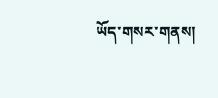ཡོད་གསར་གནས།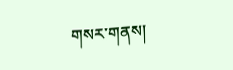གསར་གནས།